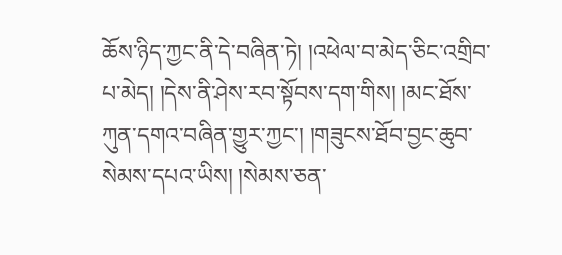ཆོས་ཉིད་ཀྱང་ནི་དེ་བཞིན་ཏེ། །འཕེལ་བ་མེད་ཅིང་འགྲིབ་པ་མེད། །དེས་ནི་ཤེས་རབ་སྟོབས་དག་གིས། །མང་ཐོས་ཀུན་དགའ་བཞིན་གྱུར་ཀྱང་། །གཟུངས་ཐོབ་བྱང་ཆུབ་སེམས་དཔའ་ཡིས། །སེམས་ཅན་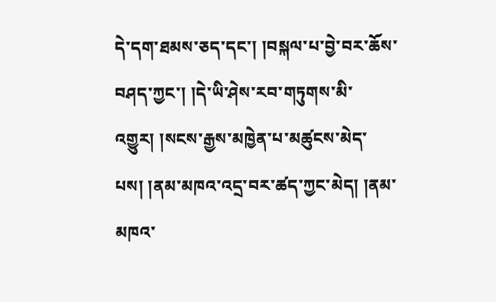དེ་དག་ཐམས་ཅད་དང་། །བསྐལ་པ་བྱེ་བར་ཆོས་བཤད་ཀྱང་། །དེ་ཡི་ཤེས་རབ་གཏུགས་མི་འགྱུར། །སངས་རྒྱས་མཁྱེན་པ་མཚུངས་མེད་པས། །ནམ་མཁའ་འདྲ་བར་ཚད་ཀྱང་མེད། །ནམ་མཁའ་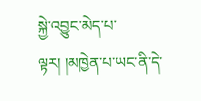སྐྱེ་འབྱུང་མེད་པ་ལྟར། །མཁྱེན་པ་ཡང་ནི་དེ་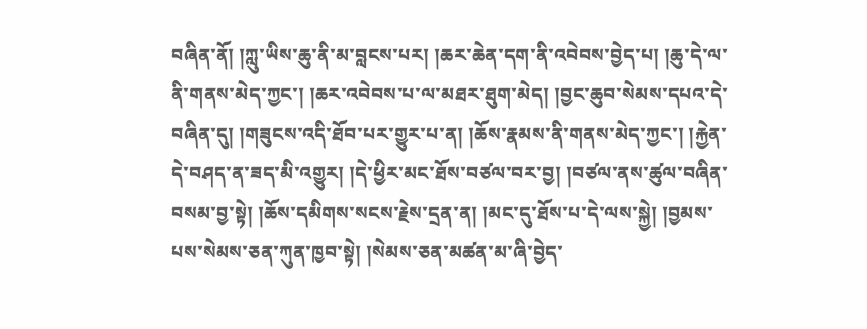བཞིན་ནོ། །ཀླུ་ཡིས་ཆུ་ནི་མ་བླངས་པར། །ཆར་ཆེན་དག་ནི་འབེབས་བྱེད་པ། །ཆུ་དེ་ལ་ནི་གནས་མེད་ཀྱང་། །ཆར་འབེབས་པ་ལ་མཐར་ཐུག་མེད། །བྱང་ཆུབ་སེམས་དཔའ་དེ་བཞིན་དུ། །གཟུངས་འདི་ཐོབ་པར་གྱུར་པ་ན། །ཆོས་རྣམས་ནི་གནས་མེད་ཀྱང་། །རྐྱེན་དེ་བཤད་ན་ཟད་མི་འགྱུར། །དེ་ཕྱིར་མང་ཐོས་བཙལ་བར་བྱ། །བཙལ་ནས་ཚུལ་བཞིན་བསམ་བྱ་སྟེ། །ཆོས་དམིགས་སངས་རྗེས་དྲན་ན། །མང་དུ་ཐོས་པ་དེ་ལས་སྐྱེ། །བྱམས་པས་སེམས་ཅན་ཀུན་ཁྱབ་སྟེ། །སེམས་ཅན་མཚན་མ་ཞི་བྱེད་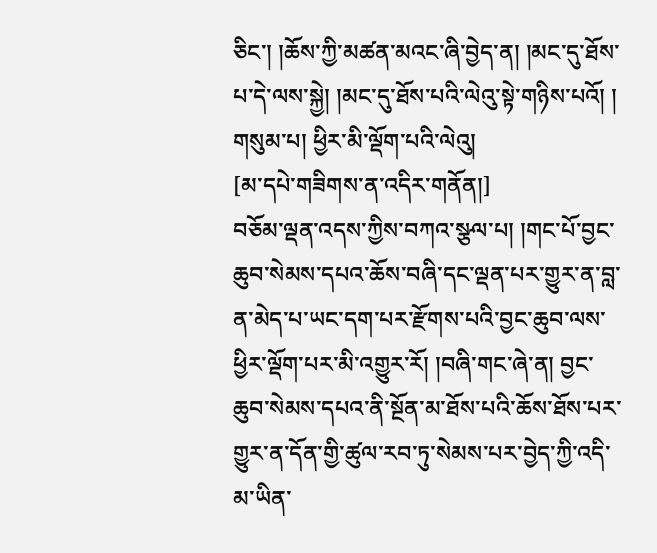ཅིང་། །ཆོས་ཀྱི་མཚན་མའང་ཞི་བྱེད་ན། །མང་དུ་ཐོས་པ་དེ་ལས་སྐྱེ། །མང་དུ་ཐོས་པའི་ལེའུ་སྟེ་གཉིས་པའོ། །
གསུམ་པ། ཕྱིར་མི་ལྡོག་པའི་ལེའུ།
[མ་དཔེ་གཟིགས་ན་འདིར་གནོན།]
བཅོམ་ལྡན་འདས་ཀྱིས་བཀའ་སྩལ་པ། །གང་པོ་བྱང་ཆུབ་སེམས་དཔའ་ཆོས་བཞི་དང་ལྡན་པར་གྱུར་ན་བླ་ན་མེད་པ་ཡང་དག་པར་རྫོགས་པའི་བྱང་ཆུབ་ལས་ཕྱིར་ལྡོག་པར་མི་འགྱུར་རོ། །བཞི་གང་ཞེ་ན། བྱང་ཆུབ་སེམས་དཔའ་ནི་སྔོན་མ་ཐོས་པའི་ཆོས་ཐོས་པར་གྱུར་ན་དོན་གྱི་ཚུལ་རབ་ཏུ་སེམས་པར་བྱེད་ཀྱི་འདི་མ་ཡིན་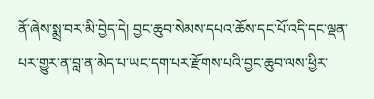ནོ་ཞེས་སྨྲ་བར་མི་བྱེད་དེ། བྱང་ཆུབ་སེམས་དཔའ་ཆོས་དང་པོ་འདི་དང་ལྡན་པར་གྱུར་ན་བླ་ན་མེད་པ་ཡང་དག་པར་རྫོགས་པའི་བྱང་ཆུབ་ལས་ཕྱིར་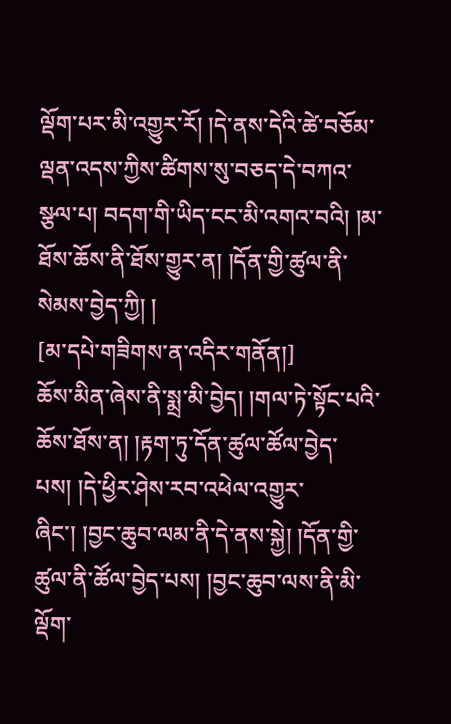ལྡོག་པར་མི་འགྱུར་རོ། །དེ་ནས་དེའི་ཚེ་བཅོམ་ལྡན་འདས་ཀྱིས་ཚིགས་སུ་བཅད་དེ་བཀའ་སྩལ་པ། བདག་གི་ཡིད་ངང་མི་འགའ་བའི། །མ་ཐོས་ཆོས་ནི་ཐོས་གྱུར་ན། །དོན་གྱི་ཚུལ་ནི་སེམས་བྱེད་ཀྱི། །
[མ་དཔེ་གཟིགས་ན་འདིར་གནོན།]
ཆོས་མིན་ཞེས་ནི་སྨྲ་མི་བྱེད། །གལ་ཏེ་སྟོང་པའི་ཆོས་ཐོས་ན། །རྟག་ཏུ་དོན་ཚུལ་ཚོལ་བྱེད་པས། །དེ་ཕྱིར་ཤེས་རབ་འཕེལ་འགྱུར་ཞིང་། །བྱང་ཆུབ་ལམ་ནི་དེ་ནས་སྐྱེ། །དོན་གྱི་ཚུལ་ནི་ཚོལ་བྱེད་པས། །བྱང་ཆུབ་ལས་ནི་མི་ལྡོག་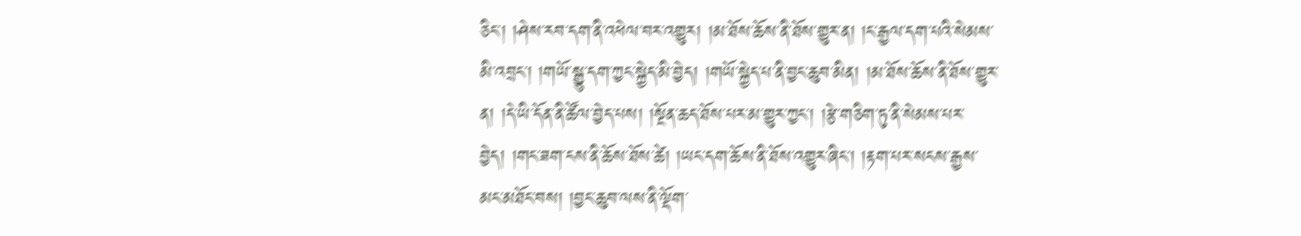ཅིང་། །ཤེས་རབ་དག་ནི་འཕེལ་བར་འགྱུར། །མ་ཐོས་ཆོས་ནི་ཐོས་གྱུར་ན། །ང་རྒྱལ་དག་པའི་སེམས་མི་འབྲང་། །གཡོ་སྒྱུ་དག་ཀྱང་སྐྱེད་མི་བྱེད། །གཡོ་སྐྱེད་པ་ནི་བྱང་ཆུབ་མིན། །མ་ཐོས་ཆོས་ནི་ཐོས་གྱུར་ན། །དེ་ཡི་དོན་ནི་ཚོལ་བྱེད་པས། །སྔོན་ཆད་ཐོས་པར་མ་གྱུར་ཀྱང་། །རྩེ་གཅིག་ཏུ་ནི་སེམས་པར་བྱེད། །གང་ཟག་ངས་ནི་ཆོས་ཐོས་ཚེ། །ཡང་དག་ཆོས་ནི་ཐོས་འགྱུར་ཞིང་། །རྟག་པར་སངས་རྒྱས་མང་མཐོང་བས། །བྱང་ཆུབ་ལས་ནི་ལྡོག་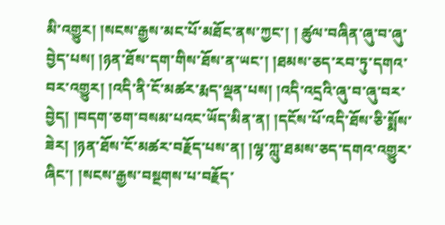མི་འགྱུར། །སངས་རྒྱས་མང་པོ་མཐོང་ནས་ཀྱང་། ། ཚུལ་བཞིན་ཞུ་བ་ཞུ་བྱེད་པས། །ཉན་ཐོས་དག་གིས་ཐོས་ན་ཡང་། །ཐམས་ཅད་རབ་ཏུ་དགའ་བར་འགྱུར། །འདི་ནི་ངོ་མཚར་རྨད་ལྡན་པས། །འདི་འདྲའི་ཞུ་བ་ཞུ་བར་བྱེད། །བདག་ཅག་བསམ་པའང་ཡོད་མིན་ན། །དངོས་པོ་འདི་ཐོས་ཅི་སྨོས་ཟེར། །ཉན་ཐོས་ངོ་མཚར་བརྗོད་པས་ན། །ལྷ་ཀླུ་ཐམས་ཅད་དགའ་འགྱུར་ཞིང་། །སངས་རྒྱས་བསྔགས་པ་བརྗོད་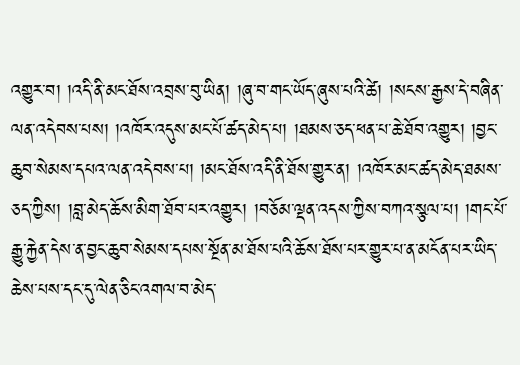འགྱུར་བ། །འདི་ནི་མང་ཐོས་འབྲས་བུ་ཡིན། །ཞུ་བ་གང་ཡོད་ཞུས་པའི་ཚེ། །སངས་རྒྱས་དེ་བཞིན་ལན་འདེབས་པས། །འཁོར་འདུས་མང་པོ་ཚད་མེད་པ། །ཐམས་ཅད་ཕན་པ་ཆེ་ཐོབ་འགྱུར། །བྱང་ཆུབ་སེམས་དཔའ་ལན་འདེབས་པ། །མང་ཐོས་འདི་ནི་ཐོས་གྱུར་ན། །འཁོར་མང་ཚད་མེད་ཐམས་ཅད་ཀྱིས། །བླ་མེད་ཆོས་མིག་ཐོབ་པར་འགྱུར། །བཅོམ་ལྡན་འདས་ཀྱིས་བཀའ་སྩལ་པ། །གང་པོ་རྒྱུ་རྐྱེན་དེས་ན་བྱང་ཆུབ་སེམས་དཔས་སྔོན་མ་ཐོས་པའི་ཆོས་ཐོས་པར་གྱུར་པ་ན་མངོན་པར་ཡིད་ཆེས་པས་དང་དུ་ལེན་ཅིང་འགལ་བ་མེད་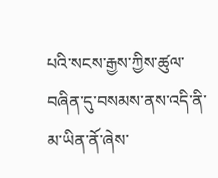པའི་སངས་རྒྱས་ཀྱིས་ཚུལ་བཞིན་དུ་བསམས་ནས་འདི་ནི་མ་ཡིན་ནོ་ཞེས་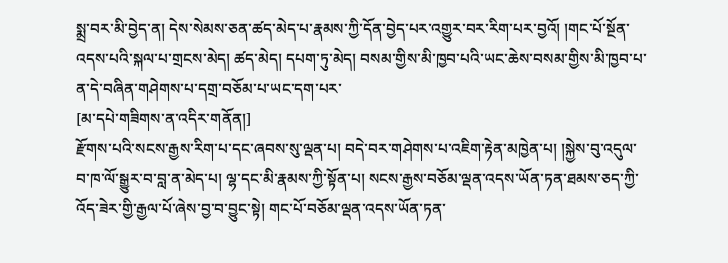སྨྲ་བར་མི་བྱེད་ན། དེས་སེམས་ཅན་ཚད་མེད་པ་རྣམས་ཀྱི་དོན་བྱེད་པར་འགྱུར་བར་རིག་པར་བྱའོ། །གང་པོ་སྔོན་འདས་པའི་སྐལ་པ་གྲངས་མེད། ཚད་མེད། དཔག་ཏུ་མེད། བསམ་གྱིས་མི་ཁྱབ་པའི་ཡང་ཆེས་བསམ་གྱིས་མི་ཁྱབ་པ་ན་དེ་བཞིན་གཤེགས་པ་དགྲ་བཅོམ་པ་ཡང་དག་པར་
[མ་དཔེ་གཟིགས་ན་འདིར་གནོན།]
རྫོགས་པའི་སངས་རྒྱས་རིག་པ་དང་ཞབས་སུ་ལྡན་པ། བདེ་བར་གཤེགས་པ་འཇིག་རྟེན་མཁྱེན་པ། །སྐྱེས་བུ་འདུལ་བ་ཁ་ལོ་སྒྱུར་བ་བླ་ན་མེད་པ། ལྷ་དང་མི་རྣམས་ཀྱི་སྟོན་པ། སངས་རྒྱས་བཅོམ་ལྡན་འདས་ཡོན་ཏན་ཐམས་ཅད་ཀྱི་འོད་ཟེར་གྱི་རྒྱལ་པོ་ཞེས་བྱ་བ་བྱུང་སྟེ། གང་པོ་བཅོམ་ལྡན་འདས་ཡོན་ཏན་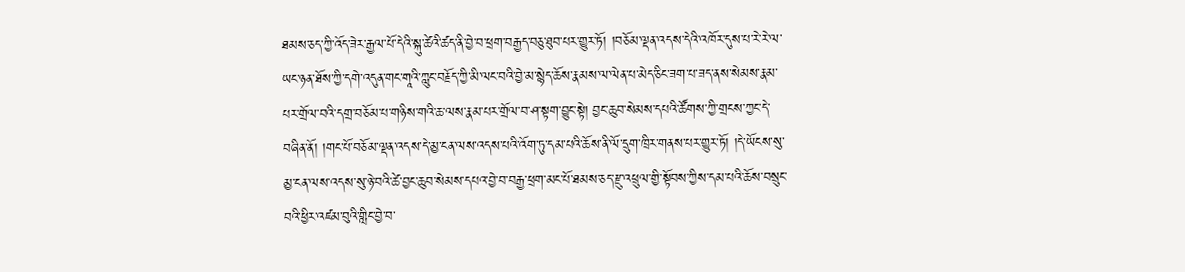ཐམས་ཅད་ཀྱི་འོད་ཟེར་རྒྱལ་པོ་དེའི་སྐུ་ཚེའི་ཚད་ནི་བྱེ་བ་ཕྲག་བརྒྱད་བཅུ་ཐུབ་པར་གྱུར་ཏོ། །བཅོམ་ལྡན་འདས་དེའི་འཁོར་དུས་པ་རེ་རེ་ལ་ཡང་ཉན་ཐོས་ཀྱི་དགེ་འདུན་གང་གཱའི་ཀླུང་བརྗོད་ཀྱི་མི་ལང་བའི་བྱེ་མ་སྙེད་ཆོས་རྣམས་ལ་ལེན་པ་མེད་ཅིང་ཟག་པ་ཟད་ནས་སེམས་རྣམ་པར་གྲོལ་བའི་དགྲ་བཅོམ་པ་གཉིས་གའི་ཆ་ལས་རྣམ་པར་གྲོལ་བ་ཤ་སྟག་བྱུང་སྟེ། བྱང་ཆུབ་སེམས་དཔའི་ཚོགས་ཀྱི་གྲངས་ཀྱང་དེ་བཞིན་ནོ། །གང་པོ་བཅོམ་ལྡན་འདས་དེ་མྱ་ངན་ལས་འདས་པའི་འོག་ཏུ་དམ་པའི་ཆོས་ནི་ལོ་དྲུག་ཁྲིར་གནས་པར་གྱུར་ཏོ། །དེ་ཡོངས་སུ་མྱ་ངན་ལས་འདས་སུ་ཉེ་བའི་ཚེ་བྱང་ཆུབ་སེམས་དཔའ་བྱེ་བ་བརྒྱ་ཕྲག་མང་པོ་ཐམས་ཅད་རྫུ་འཕྲུལ་གྱི་སྟོབས་ཀྱིས་དམ་པའི་ཆོས་བསྲུང་བའི་ཕྱིར་འཛམ་བུའི་གླིང་བྱེ་བ་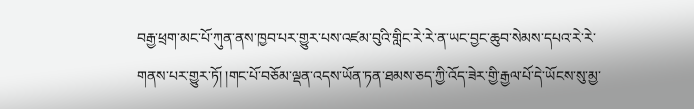བརྒྱ་ཕྲག་མང་པོ་ཀུན་ནས་ཁྱབ་པར་གྱུར་པས་འཛམ་བུའི་གླིང་རེ་རེ་ན་ཡང་བྱང་ཆུབ་སེམས་དཔའ་རེ་རེ་གནས་པར་གྱུར་ཏོ། །གང་པོ་བཅོམ་ལྡན་འདས་ཡོན་ཏན་ཐམས་ཅད་ཀྱི་འོད་ཟེར་གྱི་རྒྱལ་པོ་དེ་ཡོངས་སུ་མྱ་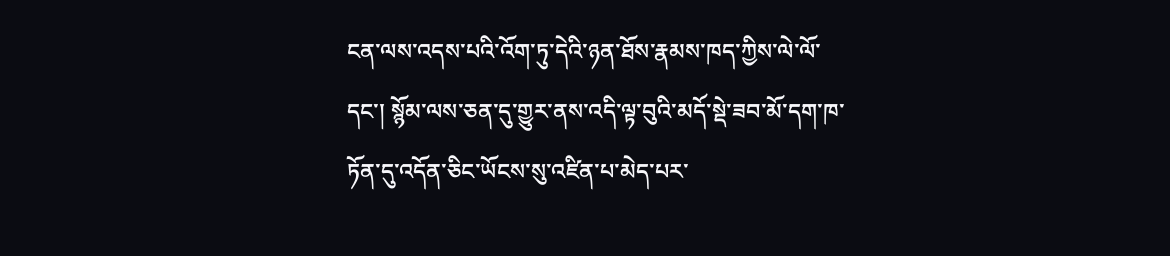ངན་ལས་འདས་པའི་འོག་ཏུ་དེའི་ཉན་ཐོས་རྣམས་ཁད་ཀྱིས་ལེ་ལོ་དང་། སྙོམ་ལས་ཅན་དུ་གྱུར་ནས་འདི་ལྟ་བུའི་མདོ་སྡེ་ཟབ་མོ་དག་ཁ་ཏོན་དུ་འདོན་ཅིང་ཡོངས་སུ་འཛིན་པ་མེད་པར་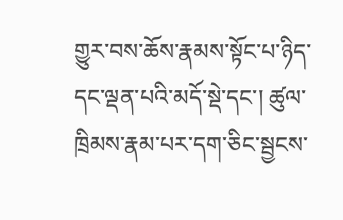གྱུར་བས་ཆོས་རྣམས་སྟོང་པ་ཉིད་དང་ལྡན་པའི་མདོ་སྡེ་དང་། ཚུལ་ཁྲིམས་རྣམ་པར་དག་ཅིང་སྦྱངས་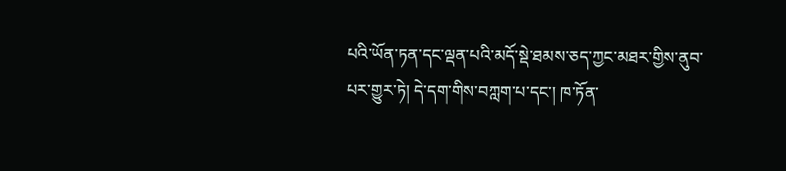པའི་ཡོན་ཏན་དང་ལྡན་པའི་མདོ་སྡེ་ཐམས་ཅད་ཀྱང་མཐར་གྱིས་ནུབ་པར་གྱུར་ཏེ། དེ་དག་གིས་བཀླག་པ་དང་། ཁ་ཏོན་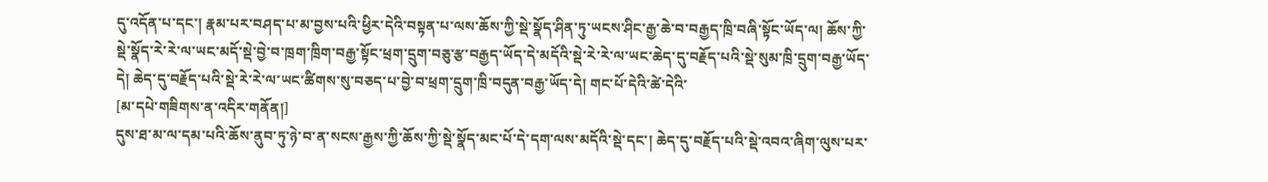དུ་འདོན་པ་དང་། རྣམ་པར་བཤད་པ་མ་བྱས་པའི་ཕྱིར་དེའི་བསྟན་པ་ལས་ཆོས་ཀྱི་སྡེ་སྣོད་ཤིན་ཏུ་ཡངས་ཤིང་རྒྱ་ཆེ་བ་བརྒྱད་ཁྲི་བཞི་སྟོང་ཡོད་ལ། ཆོས་ཀྱི་སྡེ་སྣོད་རེ་རེ་ལ་ཡང་མདོ་སྡེ་བྱེ་བ་ཁྲག་ཁྲིག་བརྒྱ་སྟོང་ཕྲག་དྲུག་བཅུ་རྩ་བརྒྱད་ཡོད་དེ་མདོའི་སྡེ་རེ་རེ་ལ་ཡང་ཆེད་དུ་བརྗོད་པའི་སྡེ་སུམ་ཁྲི་དྲུག་བརྒྱ་ཡོད་དེ། ཆེད་དུ་བརྗོད་པའི་སྡེ་རེ་རེ་ལ་ཡང་ཚིགས་སུ་བཅད་པ་བྱེ་བ་ཕྲག་དྲུག་ཁྲི་བདུན་བརྒྱ་ཡོད་དེ། གང་པོ་དེའི་ཚེ་དེའི་
[མ་དཔེ་གཟིགས་ན་འདིར་གནོན།]
དུས་ཐ་མ་ལ་དམ་པའི་ཆོས་ནུབ་ཏུ་ཉེ་བ་ན་སངས་རྒྱས་ཀྱི་ཆོས་ཀྱི་སྡེ་སྣོད་མང་པོ་དེ་དག་ལས་མདོའི་སྡེ་དང་། ཆེད་དུ་བརྗོད་པའི་སྡེ་འབའ་ཞིག་ལུས་པར་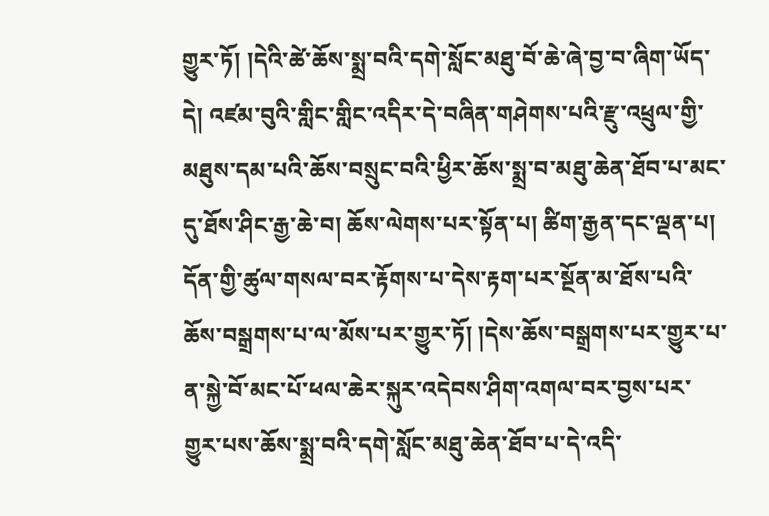གྱུར་ཏོ། །དེའི་ཚེ་ཆོས་སྨྲ་བའི་དགེ་སློང་མཐུ་བོ་ཆེ་ཞེ་བྱ་བ་ཞིག་ཡོད་དེ། འཛམ་བུའི་གླིང་གླིང་འདིར་དེ་བཞིན་གཤེགས་པའི་རྫུ་འཕྲུལ་གྱི་མཐུས་དམ་པའི་ཆོས་བསྲུང་བའི་ཕྱིར་ཆོས་སྨྲ་བ་མཐུ་ཆེན་ཐོབ་པ་མང་དུ་ཐོས་ཤིང་རྒྱ་ཆེ་བ། ཆོས་ལེགས་པར་སྟོན་པ། ཚིག་རྒྱན་དང་ལྡན་པ། དོན་གྱི་ཚུལ་གསལ་བར་རྟོགས་པ་དེས་རྟག་པར་སྔོན་མ་ཐོས་པའི་ཆོས་བསྒྲགས་པ་ལ་མོས་པར་གྱུར་ཏོ། །དེས་ཆོས་བསྒྲགས་པར་གྱུར་པ་ན་སྐྱེ་བོ་མང་པོ་ཕལ་ཆེར་སྐུར་འདེབས་ཤིག་འགལ་བར་བྱས་པར་གྱུར་པས་ཆོས་སྨྲ་བའི་དགེ་སློང་མཐུ་ཆེན་ཐོབ་པ་དེ་འདི་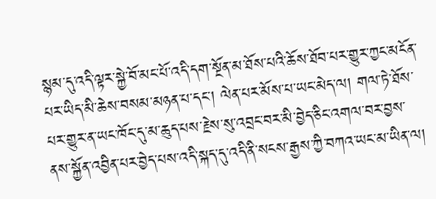སྙམ་དུ་འདི་ལྟར་སྐྱེ་བོ་མང་པོ་འདི་དག་སྔོན་མ་ཐོས་པའི་ཆོས་ཐོབ་པར་གྱུར་ཀྱང་མངོན་པར་ཡིད་མི་ཆེས་བསམ་མཉན་པ་དང་། ལེན་པར་མོས་པ་ཡང་མེད་ལ། གལ་ཏེ་ཐོས་པར་གྱུར་ན་ཡང་ཁོང་དུ་མ་ཆུད་པས་རྗེས་སུ་འབྲང་བར་མི་བྱེད་ཅིང་འགལ་བར་བྱས་ནས་སྐྱོན་འབྱིན་པར་བྱེད་པས་འདི་སྐད་དུ་འདི་ནི་སངས་རྒྱས་ཀྱི་བཀའ་ཡང་མ་ཡིན་ལ།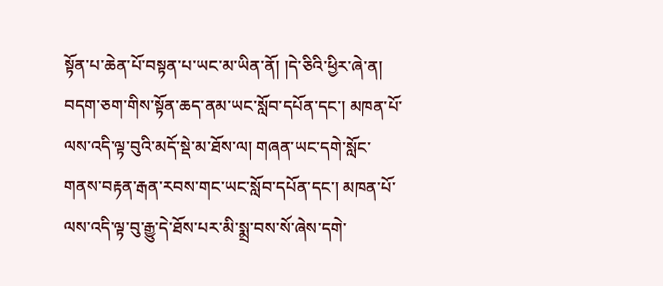སྟོན་པ་ཆེན་པོ་བསྟན་པ་ཡང་མ་ཡིན་ནོ། །དེ་ཅིའི་ཕྱིར་ཞེ་ན། བདག་ཅག་གིས་སྟོན་ཆད་ནམ་ཡང་སློབ་དཔོན་དང་། མཁན་པོ་ལས་འདི་ལྟ་བུའི་མདོ་སྡེ་མ་ཐོས་ལ། གཞན་ཡང་དགེ་སློང་གནས་བརྟན་རྒན་རབས་གང་ཡང་སློབ་དཔོན་དང་། མཁན་པོ་ལས་འདི་ལྟ་བུ་རྒྱུ་དེ་ཐོས་པར་མི་སྨྲ་བས་སོ་ཞེས་དགེ་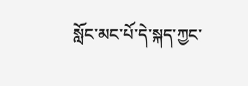སློང་མང་པོ་དེ་སྐད་ཀྱང་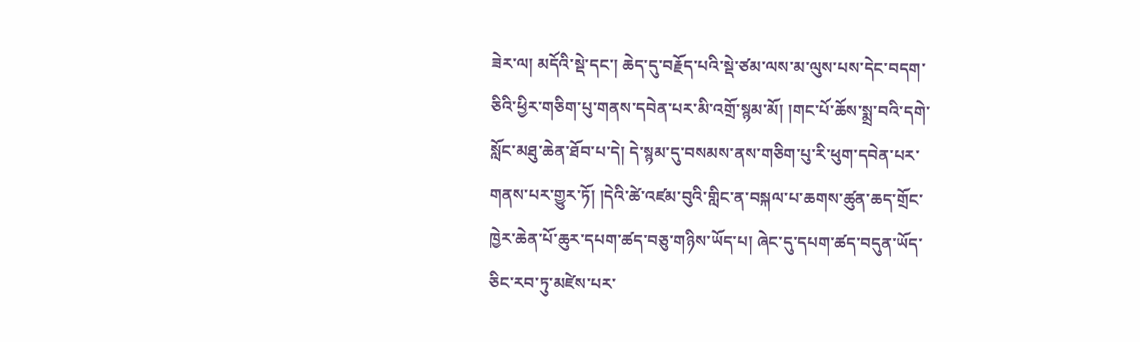ཟེར་ལ། མདོའི་སྡེ་དང་། ཆེད་དུ་བརྗོད་པའི་སྡེ་ཙམ་ལས་མ་ལུས་པས་དེང་བདག་ཅིའི་ཕྱིར་གཅིག་པུ་གནས་དབེན་པར་མི་འགྲོ་སྙམ་མོ། །གང་པོ་ཆོས་སྨྲ་བའི་དགེ་སློང་མཐུ་ཆེན་ཐོབ་པ་དེ། དེ་སྙམ་དུ་བསམས་ནས་གཅིག་པུ་རི་ཕུག་དབེན་པར་གནས་པར་གྱུར་ཏོ། །དེའི་ཚེ་འཛམ་བུའི་གླིང་ན་བསྐལ་པ་ཆགས་ཚུན་ཆད་གྲོང་ཁྱེར་ཆེན་པོ་ཆུར་དཔག་ཚད་བཅུ་གཉིས་ཡོད་པ། ཞེང་དུ་དཔག་ཚད་བདུན་ཡོད་ཅིང་རབ་ཏུ་མཛེས་པར་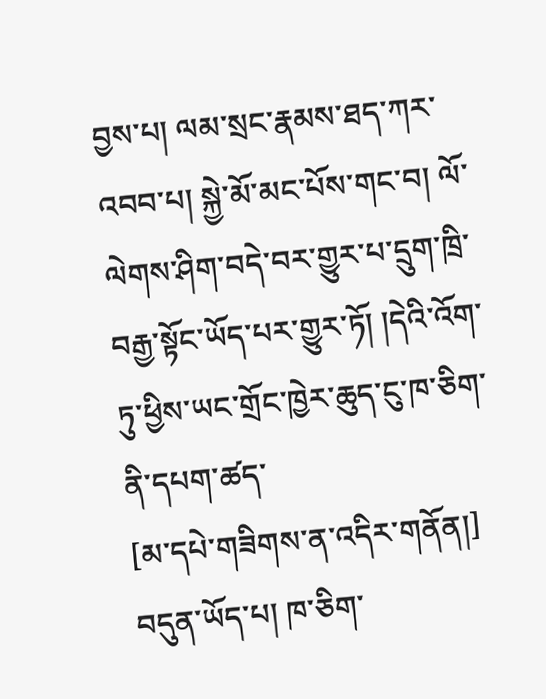བྱས་པ། ལམ་སྲང་རྣམས་ཐད་ཀར་འབབ་པ། སྐྱེ་མོ་མང་པོས་གང་བ། ལོ་ལེགས་ཤིག་བདེ་བར་གྱུར་པ་དྲུག་ཁྲི་བརྒྱ་སྟོང་ཡོད་པར་གྱུར་ཏོ། །དེའི་འོག་ཏུ་ཕྱིས་ཡང་གྲོང་ཁྱེར་ཆུད་ངུ་ཁ་ཅིག་ནི་དཔག་ཚད་
[མ་དཔེ་གཟིགས་ན་འདིར་གནོན།]
བདུན་ཡོད་པ། ཁ་ཅིག་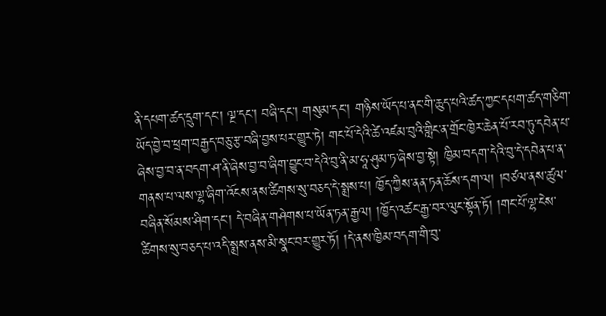ནི་དཔག་ཚད་དྲུག་དང་། ལྔ་དང་། བཞི་དང་། གསུམ་དང་། གཉིས་ཡོད་པ་ནང་གི་ཆུད་པའི་ཚད་ཀྱང་དཔག་ཚད་གཅིག་ཡོད་བྱེ་བ་ཕྲག་བརྒྱད་བཅུ་རྩ་བཞི་བྱས་པར་གྱུར་ཏེ། གང་པོ་དེའི་ཚེ་འཛམ་བུའི་གླིང་ན་གྲོང་ཁྱེར་ཆེན་པོ་རབ་ཏུ་དབེན་པ་ཞེས་བྱ་བ་ན་བདག་ཤ་ནི་ཞེས་བྱ་བ་ཞིག་བྱུང་བ་དེའི་བུ་ནི་མ་ཧཱ་ཤུམ་ཏ་ཞེས་བྱ་སྟེ། ཁྱིམ་བདག་དེའི་བུ་དེ་དབེན་པ་ན་གནས་པ་ལས་ལྷ་ཞིག་འོངས་ནས་ཚིགས་སུ་བཅད་དེ་སྨྲས་པ། ཁྱོད་ཀྱིས་ནན་ཏན་ཆོས་དག་ལ། །བཙལ་ནས་ཚུལ་བཞིན་སོམས་ཤིག་དང་། དེ་བཞིན་གཤེགས་པ་ཡོན་ཏན་རྒྱལ། །ཁྱོད་འཚང་རྒྱ་བར་ལུང་སྟོན་ཏོ། །གང་པོ་ལྷ་ངེས་ཚིགས་སུ་བཅད་པ་འདི་སྨྲས་ནས་མི་སྣང་བར་གྱུར་ཏོ། །དེ་ནས་ཁྱིམ་བདག་གི་བུ་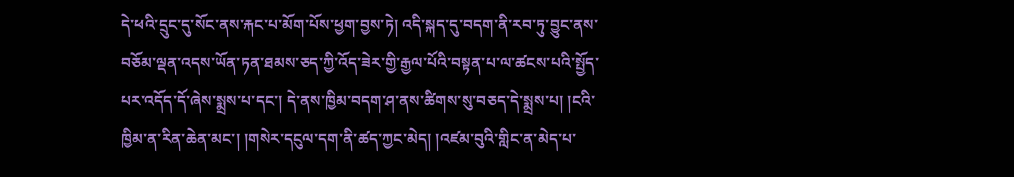དེ་ཕའི་དྲུང་དུ་སོང་ནས་རྐང་པ་མོག་པོས་ཕྱག་བྱས་ཏེ། འདི་སྐད་དུ་བདག་ནི་རབ་ཏུ་བྱུང་ནས་བཅོམ་ལྡན་འདས་ཡོན་ཏན་ཐམས་ཅད་ཀྱི་འོད་ཟེར་གྱི་རྒྱལ་པོའི་བསྟན་པ་ལ་ཚངས་པའི་སྤྱོད་པར་འདོད་དོ་ཞེས་སྨྲས་པ་དང་། དེ་ནས་ཁྱིམ་བདག་ཤ་ནས་ཚིགས་སུ་བཅད་དེ་སྨྲས་པ། །ངའི་ཁྱིམ་ན་རིན་ཆེན་མང་། །གསེར་དངུལ་དག་ནི་ཚད་ཀྱང་མེད། །འཛམ་བུའི་གླིང་ན་མེད་པ་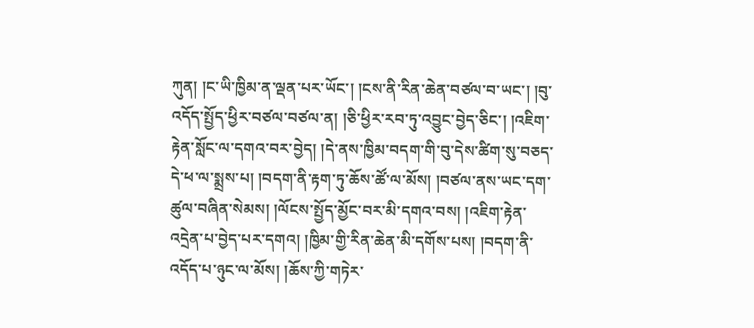ཀུན། །ང་ཡི་ཁྱིམ་ན་ལྡན་པར་ཡོང་། །ངས་ནི་རིན་ཆེན་བཙལ་བ་ཡང་། །བུ་འདོད་སྤྱོད་ཕྱིར་བཙལ་བཙལ་ན། །ཅི་ཕྱིར་རབ་ཏུ་འབྱུང་བྱེད་ཅིང་། །འཇིག་རྟེན་སློང་ལ་དགའ་བར་བྱེད། །དེ་ནས་ཁྱིམ་བདག་གི་བུ་དེས་ཚིག་སུ་བཅད་དེ་ཕ་ལ་སྨྲས་པ། །བདག་ནི་རྟག་ཏུ་ཆོས་ཚོ་ལ་མོས། །བཙལ་ནས་ཡང་དག་ཚུལ་བཞིན་སེམས། །ལོངས་སྤྱོད་མྱོང་བར་མི་དགའ་བས། །འཇིག་རྟེན་འདྲེན་པ་བྱེད་པར་དགའ། །ཁྱིམ་གྱི་རིན་ཆེན་མི་དགོས་པས། །བདག་ནི་འདོད་པ་ཉུང་ལ་མོས། །ཆོས་ཀྱི་གཏེར་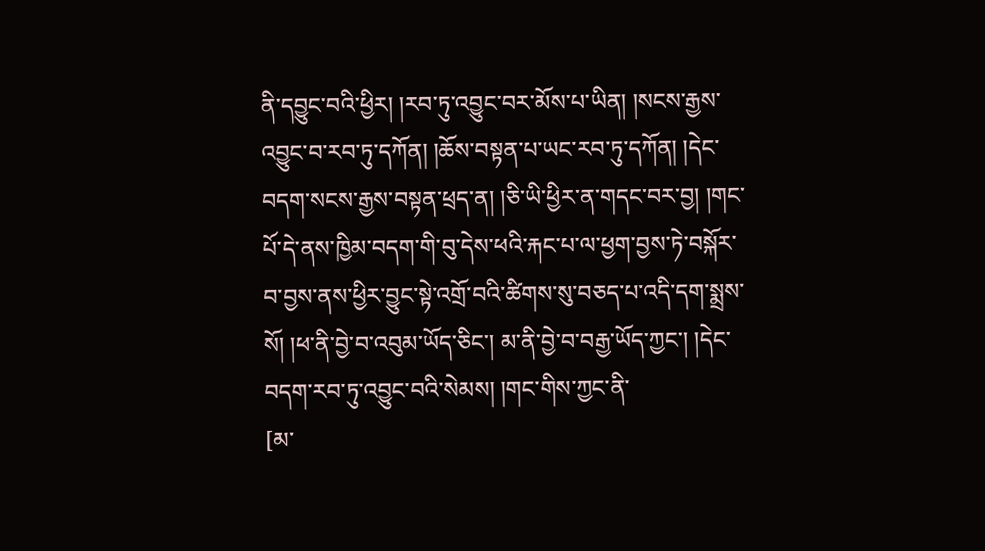ནི་དབྱུང་བའི་ཕྱིར། །རབ་ཏུ་འབྱུང་བར་མོས་པ་ཡིན། །སངས་རྒྱས་འབྱུང་བ་རབ་ཏུ་དཀོན། །ཆོས་བསྟན་པ་ཡང་རབ་ཏུ་དཀོན། །དེང་བདག་སངས་རྒྱས་བསྟན་ཕྲད་ན། །ཅི་ཡི་ཕྱིར་ན་གདང་བར་བྱ། །གང་པོ་དེ་ནས་ཁྱིམ་བདག་གི་བུ་དེས་ཕའི་རྐང་པ་ལ་ཕྱག་བྱས་ཏེ་བསྐོར་བ་བྱས་ནས་ཕྱིར་བྱུང་སྟེ་འགྲོ་བའི་ཚིགས་སུ་བཅད་པ་འདི་དག་སྨྲས་སོ། །ཕ་ནི་བྱེ་བ་འབུམ་ཡོད་ཅིང་། མ་ནི་བྱེ་བ་བརྒྱ་ཡོད་ཀྱང་། །དེང་བདག་རབ་ཏུ་འབྱུང་བའི་སེམས། །གང་གིས་ཀྱང་ནི་
[མ་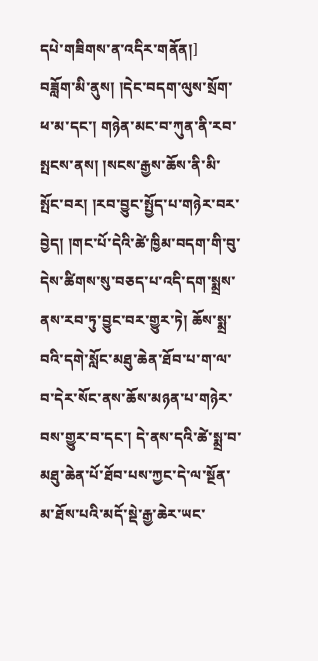དཔེ་གཟིགས་ན་འདིར་གནོན།]
བཟློག་མི་ནུས། །དེང་བདག་ལུས་སྲོག་ཕ་མ་དང་། གཉེན་མང་བ་ཀུན་ནི་རབ་སྤངས་ནས། །སངས་རྒྱས་ཆོས་ནི་མི་སྤོང་བར། །རབ་བྱུང་སྤྱོད་པ་གཉེར་བར་བྱེད། །གང་པོ་དེའི་ཚེ་ཁྱིམ་བདག་གི་བུ་དེས་ཚིགས་སུ་བཅད་པ་འདི་དག་སྨྲས་ནས་རབ་ཏུ་བྱུང་བར་གྱུར་ཏེ། ཆོས་སྨྲ་བའི་དགེ་སློང་མཐུ་ཆེན་ཐོབ་པ་ག་ལ་བ་དེར་སོང་ནས་ཆོས་མཉན་པ་གཉེར་བས་གྱུར་བ་དང་། དེ་ནས་དའི་ཚེ་སྨྲ་བ་མཐུ་ཆེན་པོ་ཐོབ་པས་ཀྱང་དེ་ལ་སྔོན་མ་ཐོས་པའི་མདོ་སྡེ་རྒྱ་ཆེར་ཡང་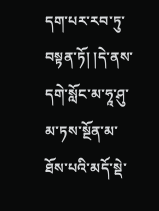དག་པར་རབ་ཏུ་བསྟན་ཏོ། །དེ་ནས་དགེ་སློང་མ་ཧཱ་ཤུ་མ་ཏས་སྔོན་མ་ཐོས་པའི་མདོ་སྡེ་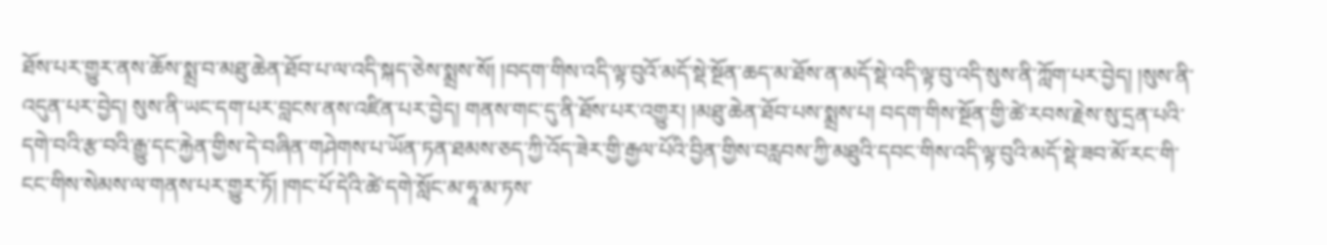ཐོས་པར་གྱུར་ནས་ཆོས་སྨྲ་བ་མཐུ་ཆེན་ཐོབ་པ་ལ་འདི་སྐད་ཅེས་སྨྲས་སོ། །བདག་གིས་འདི་ལྟ་བུའོ་མདོ་སྡེ་སྔོན་ཆད་མ་ཐོས་ན་མདོ་སྡེ་འདི་ལྟ་བུ་འདི་སུས་ནི་ཀློག་པར་བྱེད། །སུས་ནི་འདུན་པར་བྱེད། སུས་ནི་ཡང་དག་པར་བླངས་ནས་འཛིན་པར་བྱེད། གནས་གང་དུ་ནི་ཐོས་པར་འགྱུར། །མཐུ་ཆེན་ཐོབ་པས་སྨྲས་པ། བདག་གིས་སྔོན་གྱི་ཚེ་རབས་རྗེས་སུ་དྲན་པའི་དགེ་བའི་རྩ་བའི་རྒྱུ་དང་རྐྱེན་གྱིས་དེ་བཞིན་གཤེགས་པ་ཡོན་ཏན་ཐམས་ཅད་ཀྱི་འོད་ཟེར་གྱི་རྒྱལ་པོའི་བྱིན་གྱིས་བརླབས་ཀྱི་མཐུའི་དབང་གིས་འདི་ལྟ་བུའི་མདོ་སྡེ་ཟབ་མོ་རང་གི་ངང་གིས་སེམས་ལ་གནས་པར་གྱུར་ཏོ། །གང་པོ་དེའི་ཚེ་དགེ་སློང་མ་ཧཱ་མ་ཏས་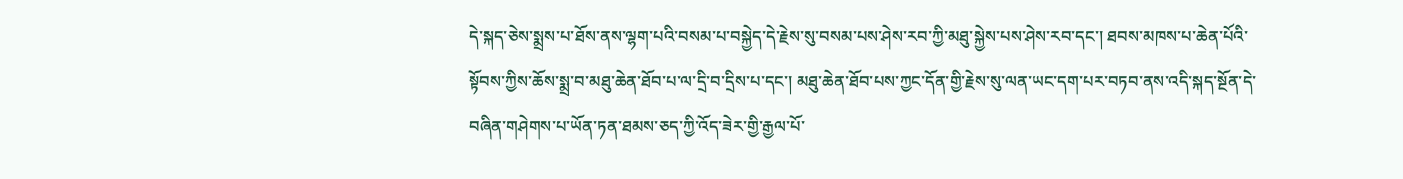དེ་སྐད་ཅེས་སྨྲས་པ་ཐོས་ནས་ལྷག་པའི་བསམ་པ་བསྐྱེད་དེ་རྗེས་སུ་བསམ་པས་ཤེས་རབ་ཀྱི་མཐུ་སྐྱེས་པས་ཤེས་རབ་དང་། ཐབས་མཁས་པ་ཆེན་པོའི་སྟོབས་ཀྱིས་ཆོས་སྨྲ་བ་མཐུ་ཆེན་ཐོབ་པ་ལ་དྲི་བ་དྲིས་པ་དང་། མཐུ་ཆེན་ཐོབ་པས་ཀྱང་དོན་གྱི་རྗེས་སུ་ལན་ཡང་དག་པར་བཏབ་ནས་འདི་སྐད་སྔོན་དེ་བཞིན་གཤེགས་པ་ཡོན་ཏན་ཐམས་ཅད་ཀྱི་འོད་ཟེར་གྱི་རྒྱལ་པོ་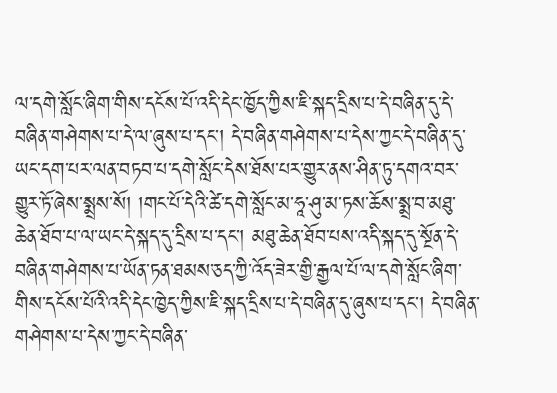ལ་དགེ་སློང་ཞིག་གིས་དངོས་པོ་འདི་དེང་ཁྱོད་ཀྱིས་ཇི་སྐད་དྲིས་པ་དེ་བཞིན་དུ་དེ་བཞིན་གཤེགས་པ་དེ་ལ་ཞུས་པ་དང་། དེ་བཞིན་གཤེགས་པ་དེས་ཀྱང་དེ་བཞིན་དུ་ཡང་དག་པར་ལན་བཏབ་པ་དགེ་སློང་དེས་ཐོས་པར་གྱུར་ནས་ཤིན་ཏུ་དགའ་བར་གྱུར་ཏོ་ཞེས་སྨྲས་སོ། །གང་པོ་དེའི་ཚེ་དགེ་སློང་མ་ཧཱ་ཤུ་མ་ཏས་ཆོས་སྨྲ་བ་མཐུ་ཆེན་ཐོབ་པ་ལ་ཡང་དེ་སྐད་དུ་དྲིས་པ་དང་། མཐུ་ཆེན་ཐོབ་པས་འདི་སྐད་དུ་སྔོན་དེ་བཞིན་གཤེགས་པ་ཡོན་ཏན་ཐམས་ཅད་ཀྱི་འོད་ཟེར་གྱི་རྒྱལ་པོ་ལ་དགེ་སློང་ཞིག་གིས་དངོས་པོའི་འདི་དེང་ཁྱེད་ཀྱིས་ཇི་སྐད་དྲིས་པ་དེ་བཞིན་དུ་ཞུས་པ་དང་། དེ་བཞིན་གཤེགས་པ་དེས་ཀྱང་དེ་བཞིན་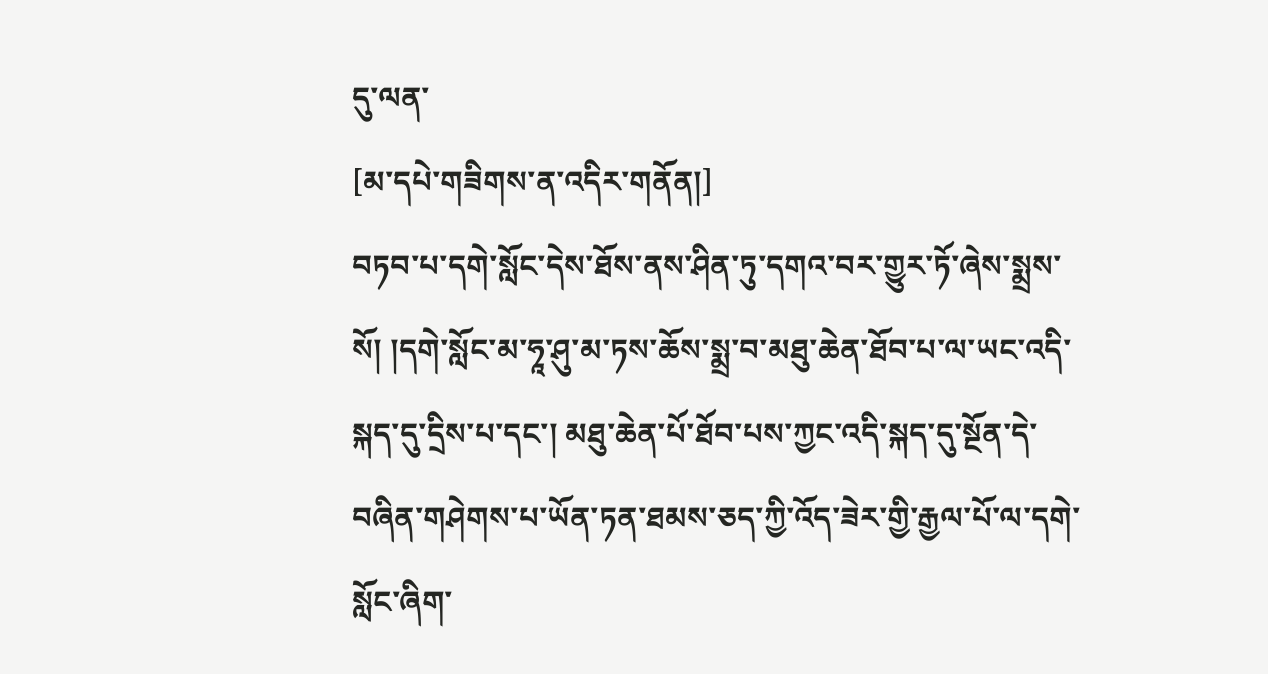དུ་ལན་
[མ་དཔེ་གཟིགས་ན་འདིར་གནོན།]
བཏབ་པ་དགེ་སློང་དེས་ཐོས་ནས་ཤིན་ཏུ་དགའ་བར་གྱུར་ཏོ་ཞེས་སྨྲས་སོ། །དགེ་སློང་མ་ཧཱ་ཤུ་མ་ཏས་ཆོས་སྨྲ་བ་མཐུ་ཆེན་ཐོབ་པ་ལ་ཡང་འདི་སྐད་དུ་དྲིས་པ་དང་། མཐུ་ཆེན་པོ་ཐོབ་པས་ཀྱང་འདི་སྐད་དུ་སྔོན་དེ་བཞིན་གཤེགས་པ་ཡོན་ཏན་ཐམས་ཅད་ཀྱི་འོད་ཟེར་གྱི་རྒྱལ་པོ་ལ་དགེ་སློང་ཞིག་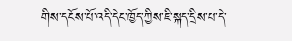གིས་དངོས་པོ་འདི་དེང་ཁྱོད་ཀྱིས་ཇི་སྐད་དྲིས་པ་དེ་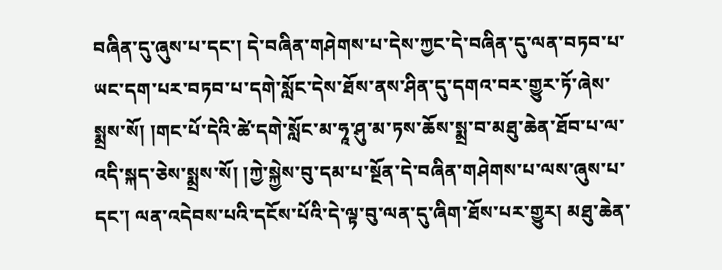བཞིན་དུ་ཞུས་པ་དང་། དེ་བཞིན་གཤེགས་པ་དེས་ཀྱང་དེ་བཞིན་དུ་ལན་བཏབ་པ་ཡང་དག་པར་བཏབ་པ་དགེ་སློང་དེས་ཐོས་ནས་ཤིན་དུ་དགའ་བར་གྱུར་ཏོ་ཞེས་སྨྲས་སོ། །གང་པོ་དེའི་ཚེ་དགེ་སློང་མ་ཧཱ་ཤུ་མ་ཏས་ཆོས་སྨྲ་བ་མཐུ་ཆེན་ཐོབ་པ་ལ་འདི་སྐད་ཅེས་སྨྲས་སོ། །ཀྱེ་སྐྱེས་བུ་དམ་པ་སྔོན་དེ་བཞིན་གཤེགས་པ་ལས་ཞུས་པ་དང་། ལན་འདེབས་པའི་དངོས་པོའི་དེ་ལྟ་བུ་ལན་དུ་ཞིག་ཐོས་པར་གྱུར། མཐུ་ཆེན་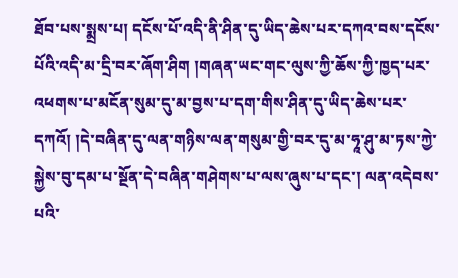ཐོབ་པས་སྨྲས་པ། དངོས་པོ་འདི་ནི་ཤིན་དུ་ཡིད་ཆེས་པར་དཀའ་བས་དངོས་པོའི་འདི་མ་དྲི་བར་ཞོག་ཤིག །གཞན་ཡང་གང་ལུས་ཀྱི་ཆོས་ཀྱི་ཁྱད་པར་འཕགས་པ་མངོན་སུམ་དུ་མ་བྱས་པ་དག་གིས་ཤིན་དུ་ཡིད་ཆེས་པར་དཀའོ། །དེ་བཞིན་དུ་ལན་གཉིས་ལན་གསུམ་གྱི་བར་དུ་མ་ཧཱ་ཤུ་མ་ཏས་ཀྱེ་སྐྱེས་བུ་དམ་པ་སྔོན་དེ་བཞིན་གཤེགས་པ་ལས་ཞུས་པ་དང་། ལན་འདེབས་པའི་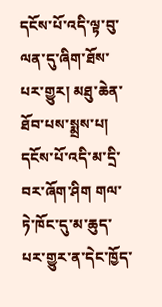དངོས་པོ་འདི་ལྟ་བུ་ལན་དུ་ཞིག་ཐོས་པར་གྱུར། མཐུ་ཆེན་ཐོབ་པས་སྨྲས་པ། དངོས་པོ་འདི་མ་དྲི་བར་ཞོག་ཤིག གལ་ཏེ་ཁོང་དུ་མ་ཆུད་པར་གྱུར་ན་དེང་ཁྱོད་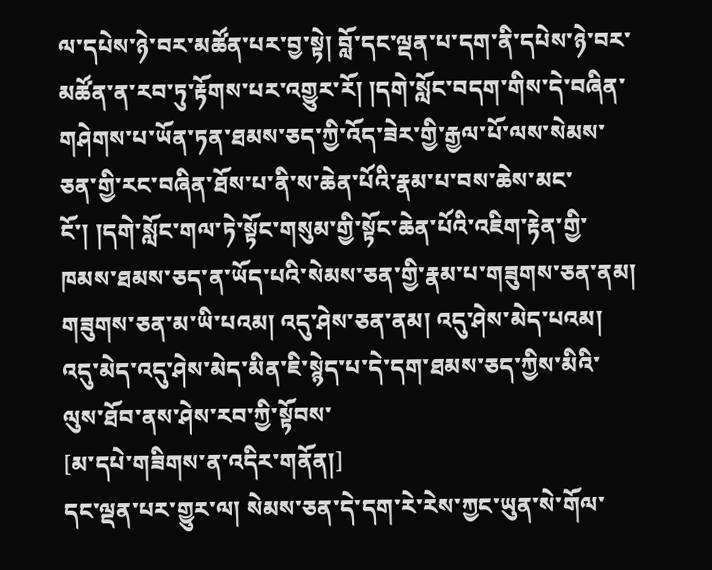ལ་དཔེས་ཉེ་བར་མཚོན་པར་བྱ་སྟེ། བློ་དང་ལྡན་པ་དག་ནི་དཔེས་ཉེ་བར་མཚོན་ན་རབ་ཏུ་རྟོགས་པར་འགྱུར་རོ། །དགེ་སློང་བདག་གིས་དེ་བཞིན་གཤེགས་པ་ཡོན་ཏན་ཐམས་ཅད་ཀྱི་འོད་ཟེར་གྱི་རྒྱལ་པོ་ལས་སེམས་ཅན་གྱི་རང་བཞིན་ཐོས་པ་ནི་ས་ཆེན་པོའི་རྣམ་པ་བས་ཆེས་མང་ངོ་། །དགེ་སློང་གལ་ཏེ་སྟོང་གསུམ་གྱི་སྟོང་ཆེན་པོའི་འཇིག་རྟེན་གྱི་ཁམས་ཐམས་ཅད་ན་ཡོད་པའི་སེམས་ཅན་གྱི་རྣམ་པ་གཟུགས་ཅན་ནམ། གཟུགས་ཅན་མ་ཡི་པའམ། འདུ་ཤེས་ཅན་ནམ། འདུ་ཤེས་མེད་པའམ། འདུ་མེད་འདུ་ཤེས་མེད་མིན་ཇི་སྙེད་པ་དེ་དག་ཐམས་ཅད་ཀྱིས་མིའི་ལུས་ཐོབ་ནས་ཤེས་རབ་ཀྱི་སྟོབས་
[མ་དཔེ་གཟིགས་ན་འདིར་གནོན།]
དང་ལྡན་པར་གྱུར་ལ། སེམས་ཅན་དེ་དག་རེ་རེས་ཀྱང་ཡུན་སེ་གོལ་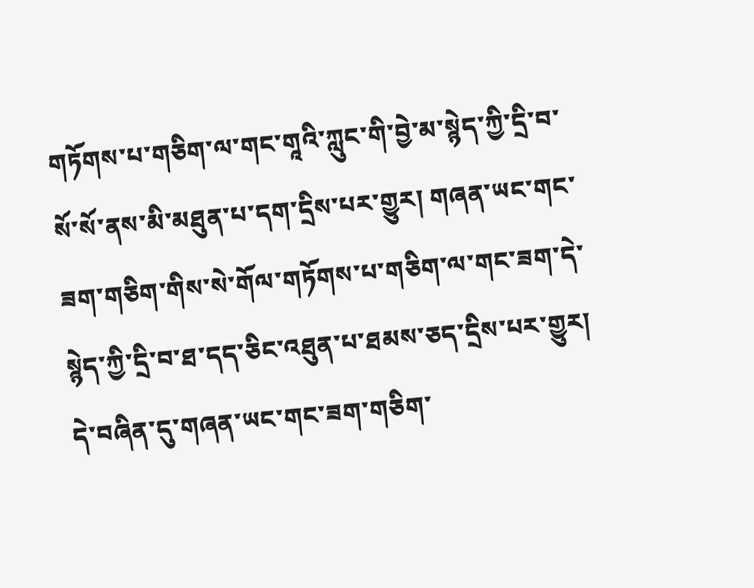གཏོགས་པ་གཅིག་ལ་གང་གཱའི་ཀླུང་གི་བྱེ་མ་སྙེད་ཀྱི་དྲི་བ་སོ་སོ་ནས་མི་མཐུན་པ་དག་དྲིས་པར་གྱུར། གཞན་ཡང་གང་ཟག་གཅིག་གིས་སེ་གོལ་གཏོགས་པ་གཅིག་ལ་གང་ཟག་དེ་སྙེད་ཀྱི་དྲི་བ་ཐ་དད་ཅིང་འཐུན་པ་ཐམས་ཅད་དྲིས་པར་གྱུར། དེ་བཞིན་དུ་གཞན་ཡང་གང་ཟག་གཅིག་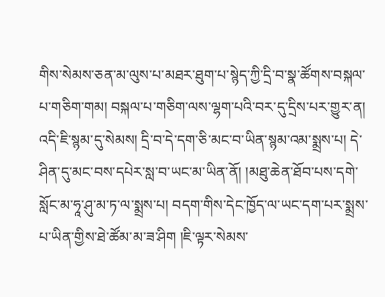གིས་སེམས་ཅན་མ་ལུས་པ་མཐར་ཐུག་པ་སྙེད་ཀྱི་དྲི་བ་སྣ་ཚོགས་བསྐལ་པ་གཅིག་གམ། བསྐལ་པ་གཅིག་ལས་ལྷག་པའི་བར་དུ་དྲིས་པར་གྱུར་ན། འདི་ཇི་སྙམ་དུ་སེམས། དྲི་བ་དེ་དག་ཅི་མང་བ་ཡིན་སྙམ་འམ་སྨྲས་པ། དེ་ཤིན་དུ་མང་བས་དཔེར་སླ་བ་ཡང་མ་ཡིན་ནོ། །མཐུ་ཆེན་ཐོབ་པས་དགེ་སློང་མ་ཧཱ་ཤུ་མ་ཏ་ལ་སྨྲས་པ། བདག་གིས་དེང་ཁྱོད་ལ་ཡང་དག་པར་སྨྲས་པ་ཡིན་གྱིས་ཐེ་ཚོམ་མ་ཟ་ཤིག །ཇི་ལྟར་སེམས་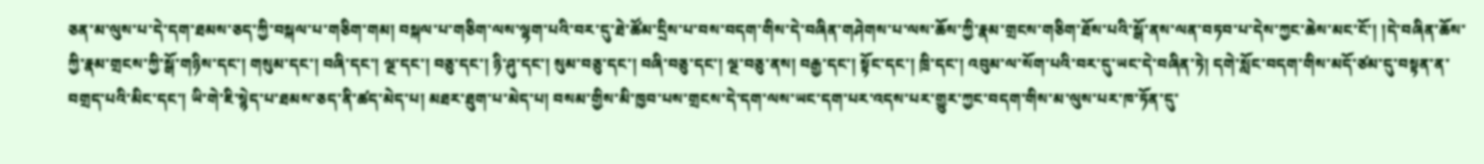ཅན་མ་ལུས་པ་དེ་དག་ཐམས་ཅད་ཀྱི་བསྐལ་པ་གཅིག་གམ། བསྐལ་པ་གཅིག་ལས་ལྷག་པའི་བར་དུ་ཐེ་ཚོམ་དྲིས་པ་བས་བདག་གིས་དེ་བཞིན་གཤེགས་པ་ལས་ཆོས་ཀྱི་རྣམ་གྲངས་གཅིག་ཐོས་པའི་སྒོ་ནས་ལན་བཏབ་པ་དེས་ཀྱང་ཆེས་མང་ངོ་། །དེ་བཞིན་ཆོས་ཀྱི་རྣམ་གྲངས་ཀྱི་སྒོ་གཉིས་དང་། གསུམ་དང་། བཞི་དང་། ལྔ་དང་། བཅུ་དང་། ཉི་ཤུ་དང་། སུམ་བཅུ་དང་། བཞི་བཅུ་དང་། ལྔ་བཅུ་ནས། བརྒྱ་དང་། སྟོང་དང་། ཁྲི་དང་། འབུམ་ལ་སོག་པའི་བར་དུ་ཡང་དེ་བཞིན་ཏེ། དགེ་སློང་བདག་གིས་མདོ་ཙམ་དུ་བསྟན་ན་བགྲད་པའི་མིང་དང་། ཡི་གེ་ཇི་སྙེད་པ་ཐམས་ཅད་ནི་ཚད་མེད་པ། མཐར་ཐུག་པ་མེད་པ། བསམ་གྱིས་མི་ཁྱབ་པས་གྲངས་དེ་དག་ལས་ཡང་དག་པར་འདས་པར་གྱུར་ཀྱང་བདག་གིས་མ་ལུས་པར་ཁ་ཏོན་དུ་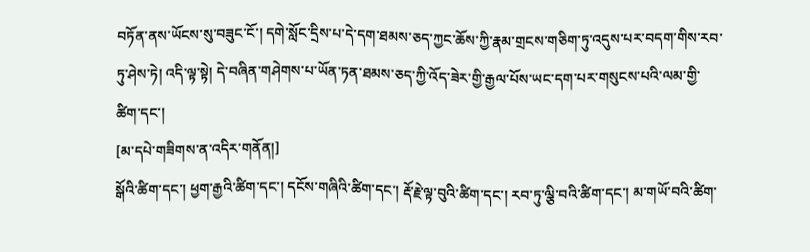བཏོན་ནས་ཡོངས་སུ་བཟུང་ངོ་། དགེ་སློང་དྲིས་པ་དེ་དག་ཐམས་ཅད་ཀྱང་ཆོས་ཀྱི་རྣམ་གྲངས་གཅིག་ཏུ་འདུས་པར་བདག་གིས་རབ་ཏུ་ཤེས་ཏེ། འདི་ལྟ་སྟེ། དེ་བཞིན་གཤེགས་པ་ཡོན་ཏན་ཐམས་ཅད་ཀྱི་འོད་ཟེར་གྱི་རྒྱལ་པོས་ཡང་དག་པར་གསུངས་པའི་ལམ་གྱི་ཚིག་དང་།
[མ་དཔེ་གཟིགས་ན་འདིར་གནོན།]
སྒོའི་ཚིག་དང་། ཕྱག་རྒྱའི་ཚིག་དང་། དངོས་གཞིའི་ཚིག་དང་། རྡོ་རྗེ་ལྟ་བུའི་ཚིག་དང་། རབ་ཏུ་ལྕི་བའི་ཚིག་དང་། མ་གཡོ་བའི་ཚིག་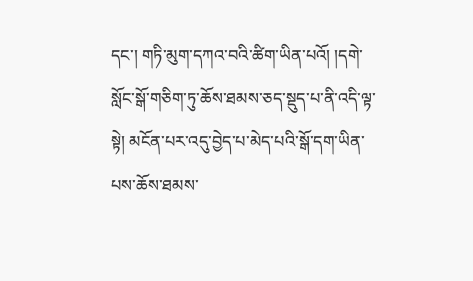དང་། གཏི་མུག་དཀའ་བའི་ཚིག་ཡིན་པའོ། །དགེ་སློང་སྒོ་གཅིག་ཏུ་ཆོས་ཐམས་ཅད་སྡུད་པ་ནི་འདི་ལྟ་སྟེ། མངོན་པར་འདུ་བྱེད་པ་མེད་པའི་སྒོ་དག་ཡིན་པས་ཆོས་ཐམས་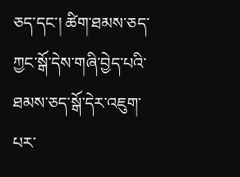ཅད་དང་། ཚིག་ཐམས་ཅད་ཀྱང་སྒོ་དེས་གཞི་བྱེད་པའི་ཐམས་ཅད་སྒོ་དེར་འཇུག་པར་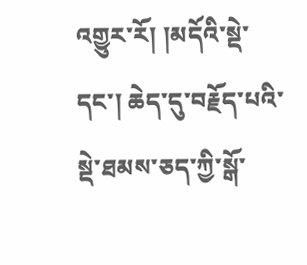འགྱུར་རོ། །མདོའི་སྡེ་དང་། ཆེད་དུ་བརྗོད་པའི་སྡེ་ཐམས་ཅད་ཀྱི་སྒོ་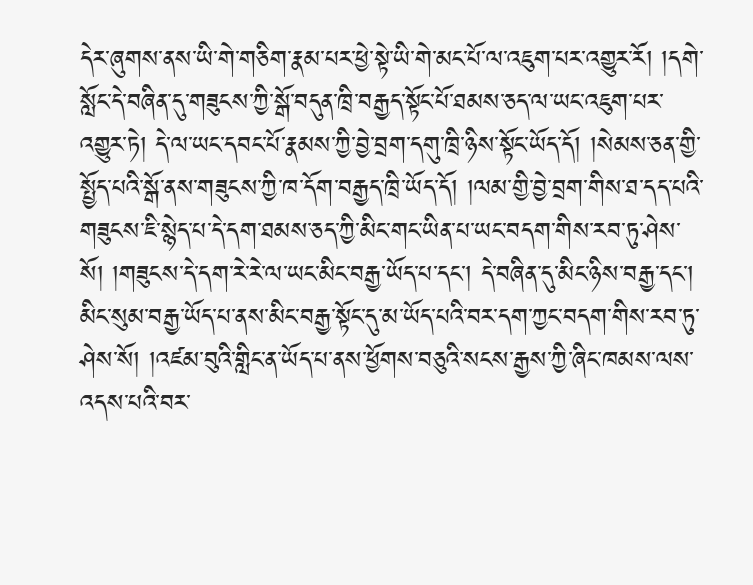དེར་ཞུགས་ནས་ཡི་གེ་གཅིག་རྣམ་པར་ཕྱེ་སྟེ་ཡི་གེ་མང་པོ་ལ་འཇུག་པར་འགྱུར་རོ། །དགེ་སློང་དེ་བཞིན་དུ་གཟུངས་ཀྱི་སྒོ་བདུན་ཁྲི་བརྒྱད་སྟོང་པོ་ཐམས་ཅད་ལ་ཡང་འཇུག་པར་འགྱུར་ཏེ། དེ་ལ་ཡང་དབང་པོ་རྣམས་ཀྱི་བྱེ་བྲག་དགུ་ཁྲི་ཉིས་སྟོང་ཡོད་དོ། །སེམས་ཅན་གྱི་སྤྱོད་པའི་སྒོ་ནས་གཟུངས་ཀྱི་ཁ་དོག་བརྒྱད་ཁྲི་ཡོད་དོ། །ལམ་གྱི་བྱེ་བྲག་གིས་ཐ་དད་པའི་གཟུངས་ཇི་སྙེད་པ་དེ་དག་ཐམས་ཅད་ཀྱི་མིང་གང་ཡིན་པ་ཡང་བདག་གིས་རབ་ཏུ་ཤེས་སོ། །གཟུངས་དེ་དག་རེ་རེ་ལ་ཡང་མིང་བརྒྱ་ཡོད་པ་དང་། དེ་བཞིན་དུ་མིང་ཉིས་བརྒྱ་དང་། མིང་སུམ་བརྒྱ་ཡོད་པ་ནས་མིང་བརྒྱ་སྟོང་དུ་མ་ཡོད་པའི་བར་དག་ཀྱང་བདག་གིས་རབ་ཏུ་ཤེས་སོ། །འཛམ་བུའི་གླིང་ན་ཡོད་པ་ནས་ཕྱོགས་བཅུའི་སངས་རྒྱས་ཀྱི་ཞིང་ཁམས་ལས་འདས་པའི་བར་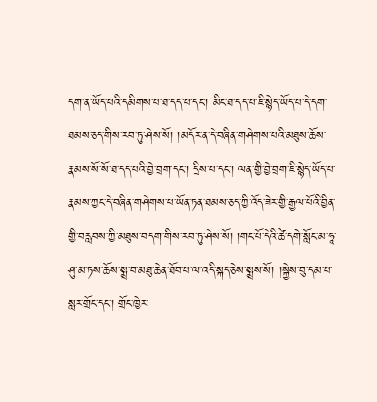དག་ན་ཡོད་པའི་དམིགས་པ་ཐ་དད་པ་དང་། མིང་ཐ་དད་པ་ཇི་སྙེད་ཡོད་པ་དེ་དག་ཐམས་ཅད་གིས་རབ་ཏུ་ཤེས་སོ། །མདོར་ན་དེ་བཞིན་གཤེགས་པའི་མཐུས་ཆོས་རྣམས་སོ་སོ་ཐ་དད་པའི་བྱེ་བྲག་དང་། དྲིས་པ་དང་། ལན་གྱི་བྱེ་བྲག་ཇི་སྙེད་ཡོད་པ་རྣམས་ཀྱང་དེ་བཞིན་གཤེགས་པ་ཡོན་ཏན་ཐམས་ཅད་ཀྱི་འོད་ཟེར་གྱི་རྒྱལ་པོའི་བྱིན་གྱི་བརླབས་ཀྱི་མཐུས་བདག་གིས་རབ་ཏུ་ཤེས་སོ། །གང་པོ་དེའི་ཚེ་དགེ་སློང་མ་ཧཱ་ཤུ་མ་ཏས་ཆོས་སྨྲ་བ་མཐུ་ཆེན་ཐོབ་པ་ལ་འདི་སྐད་ཅེས་སྨྲས་སོ། །སྐྱེས་བུ་དམ་པ་སླར་གྲོང་དང་། གྲོང་ཁྱེར་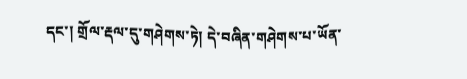དང་། གྲོལ་རྡལ་དུ་གཤེགས་ཏེ། དེ་བཞིན་གཤེགས་པ་ཡོན་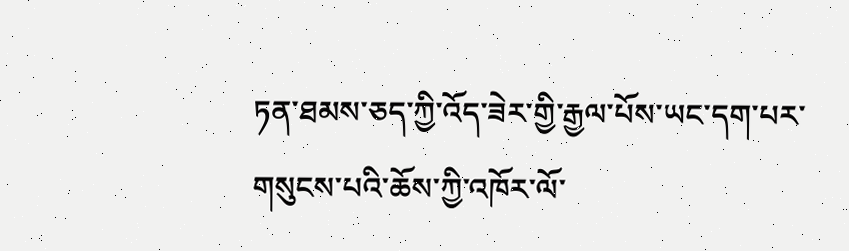ཏན་ཐམས་ཅད་ཀྱི་འོད་ཟེར་གྱི་རྒྱལ་པོས་ཡང་དག་པར་གསུངས་པའི་ཆོས་ཀྱི་འཁོར་ལོ་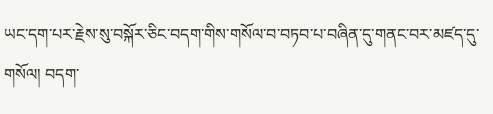ཡང་དག་པར་རྗེས་སུ་བསྐོར་ཅིང་བདག་གིས་གསོལ་བ་བཏབ་པ་བཞིན་དུ་གནང་བར་མཛད་དུ་གསོལ། བདག་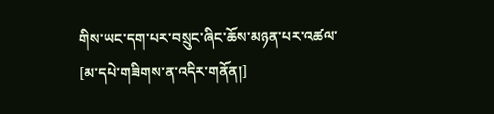གིས་ཡང་དག་པར་བསྲུང་ཞིང་ཆོས་མཉན་པར་འཚལ་
[མ་དཔེ་གཟིགས་ན་འདིར་གནོན།]